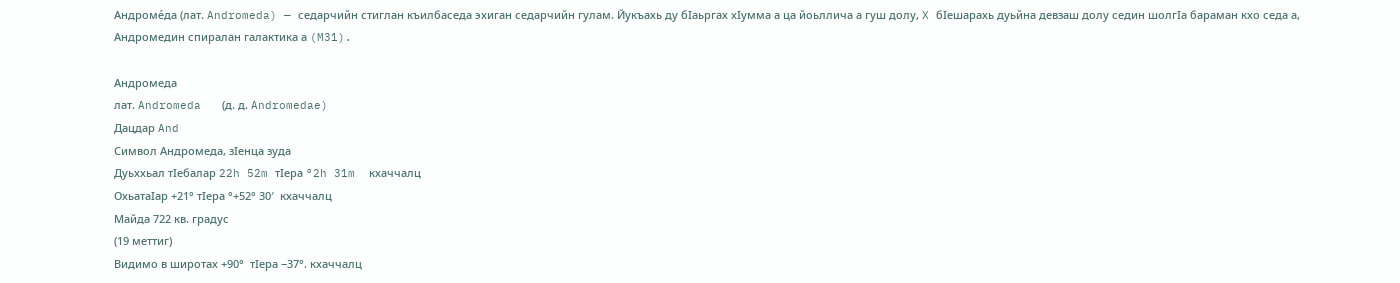Андроме́да (лат. Andromeda) — седарчийн стиглан къилбаседа эхиган седарчийн гулам. Йукъахь ду бӀаьргах хӀумма а ца йоьллича а гуш долу, X бӀешарахь дуьйна девзаш долу седин шолгӀа бараман кхо седа а, Андромедин спиралан галактика а (M31).

Андромеда
лат. Andromeda   (д. д. Andromedae)
Дацдар And
Символ Андромеда, зӀенца зуда
Дуьххьал тӀебалар 22h 52m тӀера °2h 31m  кхаччалц
ОхьатаӀар +21° тӀера °+52° 30′  кхаччалц
Майда 722 кв. градус
(19 меттиг)
Видимо в широтах +90°  тӀера −37°. кхаччалц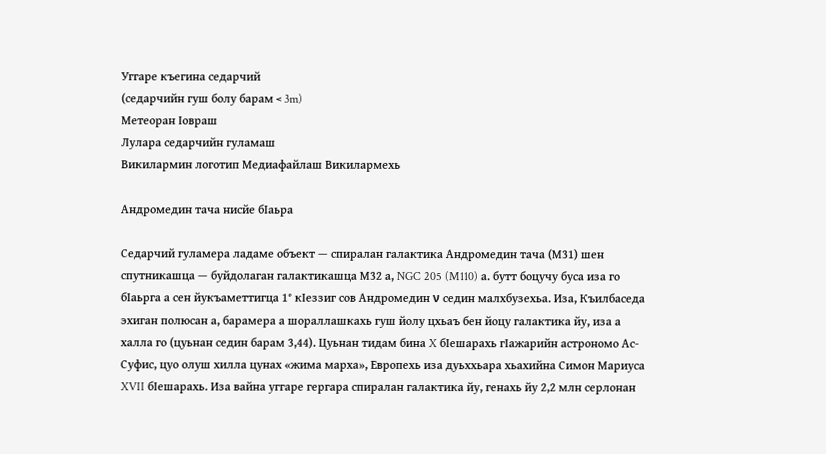Уггаре къегина седарчий
(седарчийн гуш болу барам < 3m)
Метеоран Ӏовраш
Лулара седарчийн гуламаш
Викилармин логотип Медиафайлаш Викилармехь

Андромедин тача нисйе бӀаьра

Седарчий гуламера ладаме объект — спиралан галактика Андромедин тача (М31) шен спутникашца — буйдолаган галактикашца М32 а, NGC 205 (M110) а. бутт боцучу буса иза го бӀаьрга а сен йукъаметтигца 1° кӀеззиг сов Андромедин ν седин малхбузехьа. Иза, Къилбаседа эхиган полюсан а, барамера а шораллашкахь гуш йолу цхьаъ бен йоцу галактика йу, иза а халла го (цуьнан седин барам 3,44). Цуьнан тидам бина X бӀешарахь гӀажарийн астрономо Ас-Суфис, цуо олуш хилла цунах «жима марха», Европехь иза дуьххьара хьахийна Симон Мариуса XVII бӀешарахь. Иза вайна уггаре гергара спиралан галактика йу, генахь йу 2,2 млн серлонан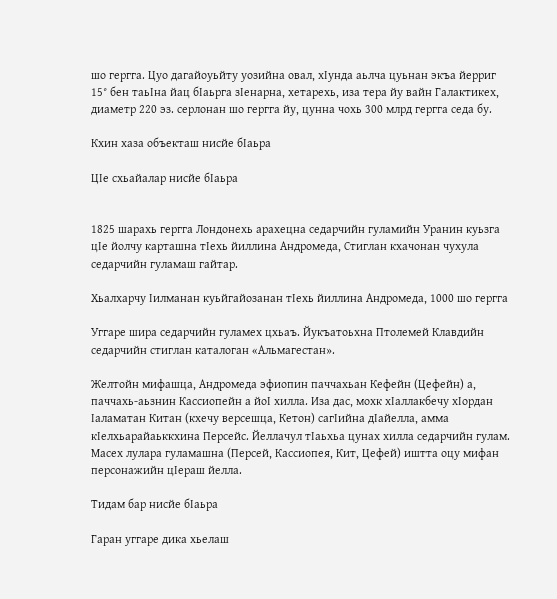шо гергга. Цуо дагайоуьйту уозийна овал, хӀунда аьлча цуьнан экъа йерриг 15° бен таьӀна йац бӀаьрга зӀенарна, хетарехь, иза тера йу вайн Галактикех, диаметр 220 эз. серлонан шо гергга йу, цунна чохь 300 млрд гергга седа бу.

Кхин хаза объекташ нисйе бӀаьра

ЦӀе схьайалар нисйе бӀаьра


1825 шарахь гергга Лондонехь арахецна седарчийн гуламийн Уранин куьзга цӀе йолчу карташна тӀехь йиллина Андромеда, Стиглан кхачонан чухула седарчийн гуламаш гайтар.

Хьалхарчу Ӏилманан куьйгайозанан тӀехь йиллина Андромеда, 1000 шо гергга

Уггаре шира седарчийн гуламех цхьаъ. Йукъатоьхна Птолемей Клавдийн седарчийн стиглан каталоган «Альмагестан».

Желтойн мифашца, Андромеда эфиопин паччахьан Кефейн (Цефейн) а, паччахь-аьзнин Кассиопейн а йоӀ хилла. Иза дас, мохк хӀаллакбечу хӀордан Ӏаламатан Китан (кхечу версешца, Кетон) сагӀийна дӀайелла, амма кӀелхьарайаьккхина Персейс. Йеллачул тӀаьхьа цунах хилла седарчийн гулам. Масех лулара гуламашна (Персей, Кассиопея, Кит, Цефей) иштта оцу мифан персонажийн цӀераш йелла.

Тидам бар нисйе бӀаьра

Гаран уггаре дика хьелаш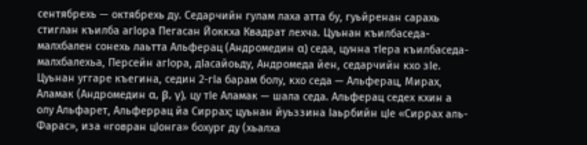сентябрехь — октябрехь ду. Седарчийн гулам лаха атта бу, гуьйренан сарахь стиглан къилба агӀора Пегасан Йоккха Квадрат лехча. Цуьнан къилбаседа-малхбален сонехь лаьтта Альферац (Андромедин α) седа, цунна тӀера къилбаседа-малхбалехьа, Персейн агӀора, дӀасайоьду, Андромеда йен, седарчийн кхо зӀе. Цуьнан уггаре къегина, седин 2-гӀа барам болу, кхо седа — Альферац, Мирах, Аламак (Андромедин α, β, γ), цу тӀе Аламак — шала седа. Альферац седех кхин а олу Альфарет, Альферрац йа Сиррах; цуьнан йуьззина Ӏаьрбийн цӀе «Сиррах аль-Фарас», иза «говран цӀонга» бохург ду (хьалха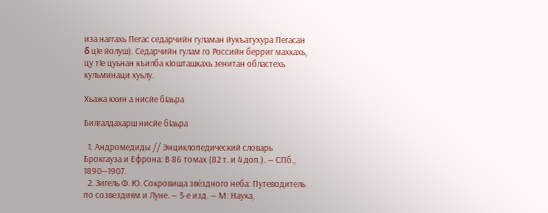иза наггахь Пегас седарчийн гуламан йукъатухура Пегасан δ цӀе йолуш). Седарчийн гулам го Российн берриг махкахь, цу тӀе цуьнан къилба кӀошташкахь зенитан областехь кульминаци хуьлу.

Хьажа кхин а нисйе бӀаьра

Билгалдахарш нисйе бӀаьра

  1. Андромедиды // Энциклопедический словарь Брокгауза и Ефрона: В 86 томах (82 т. и 4 доп.). — СПб., 1890—1907.
  2. Зигель Ф. Ю. Сокровища звёздного неба: Путеводитель по созвездиям и Луне. — 5-е изд. — М: Наука,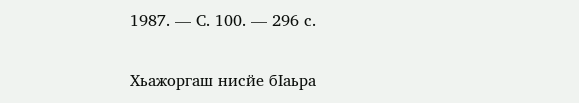1987. — С. 100. — 296 с.

Хьажоргаш нисйе бӀаьра